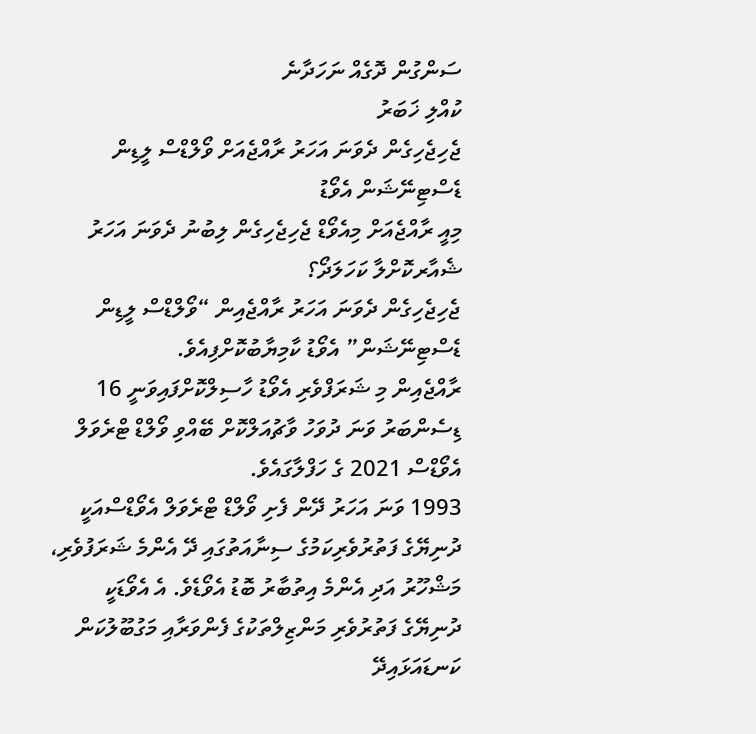ސަންގުން ދޮގެއް ނަހަދާނެ
ކުއްލި ޚަބަރު
ޖެހިޖެހިގެން ދެވަނަ އަހަރު ރާއްޖެއަށް ވޯލްޑްސް ލީޑިން ޑެސްޓިނޭޝަން އެވޯޑު
މިއީ ރާއްޖެއަށް މިއެވޯޑް ޖެހިޖެހިގެން ލިބުނު ދެވަނަ އަހަރު
ޝެއާރކޮށްލާ ކަހަލަދޯ؟
ޖެހިޖެހިގެން ދެވަނަ އަހަރު ރާއްޖެއިން “ވޯލްޑްސް ލީޑިން ޑެސްޓިނޭޝަން” އެވޯޑު ކާމިޔާބުކޮށްފިއެވެ.
ރާއްޖެއިން މި ޝަރަފްވެރި އެވޯޑު ހާސިލްކޮށްފައިވަނީ 16 ޑިސެންބަރު ވަނަ ދުވަހު ވާޗުއަލްކޮށް ބޭއްވި ވޯލްޑް ޓްރެވަލް އެވޯޑްސް 2021 ގެ ހަފްލާގައެވެ.
1993 ވަނަ އަހަރު ދޭން ފެށި ވޯލްޑް ޓްރެވަލް އެވޯޑްސްއަކީ ދުނިޔޭގެ ފަތުރުވެރިކަމުގެ ސިނާއަތުގައި ދޭ އެންމެ ޝަރަފުވެރި، މަޝްހޫރު އަދި އެންމެ އިތުބާރު ބޮޑު އެވޯޑެވެ. އެ އެވޯޑަކީ ދުނިޔޭގެ ފަތުރުވެރި މަންޒިލްތަކުގެ ފެންވަރާއި މަގުބޫލުކަން ކަނޑައަޅައިދޭ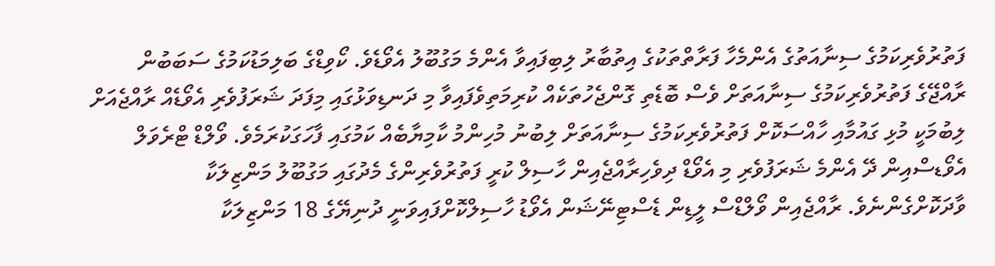ފަތުރުވެރިކަމުގެ ސިނާއަތުގެ އެންމެހާ ފަރާތްތަކުގެ އިތުބާރު ލިބިފައިވާ އެންމެ މަގުބޫލު އެވޯޑެވެ. ކޯވިޑްގެ ބަލިމަޑުކަމުގެ ސަބަބުން ރާއްޖޭގެ ފަތުރުވެރިކަމުގެ ސިނާއަތަށް ވެސް ބޮޑެތި ގޮންޖެހުތަކެއް ކުރިމަތިވެފައިވާ މި ދަނޑިވަޅުގައި މިފަދަ ޝަރަފުވެރި އެވޯޑެއް ރާއްޖެއަށް ލިބުމަކީ މުޅި ގައުމާއި ހާއްސަކޮށް ފަތުރުވެރިކަމުގެ ސިނާއަތަށް ލިބުނު މުހިންމު ކާމިޔާބެއް ކަމުގައި ފާހަގަކުރަމެވެ. ވޯލްޑް ޓްރެވަލް އެވޯޑސްއިން ދޭ އެންމެ ޝަރަފުވެރި މި އެވޯޑް ދިވެހިރާއްޖެއިން ހާސިލް ކުރީ ފަތުރުވެރިންގެ މެދުގައި މަގުބޫލު މަންޒިލަކާ ވާދަކޮށްގެންނެވެ. ރާއްޖެއިން ވޯލްޑްސް ލީޑިން ޑެސްޓިނޭޝަން އެވޯޑު ހާސިލްކޮށްފައިވަނީ ދުނިޔޭގެ 18 މަންޒިލަކާ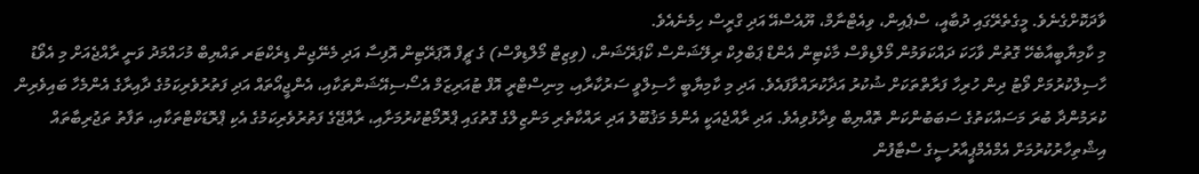ވާދަކޮށްގެނެވެ. މީގެތެރޭގައި ދުބާއީ، ސްޕެއިން، ވިއެޓްނާމް، ޔޫއެސްއޭ އަދި ގްރީސް ހިމެނެއެވެ.
މި ކާމިޔާބީއާބެހޭ ގޮތުން ވާހަކަ ދައްކަވަމުން މޯލްޑިވްސް މާކެޓިން އެންޑް ޕަބްލިކް ރިލޭޝަންސް ކޯޕަރޭޝަން، (ވިޒިޓް މޯލްޑިވްސް) ގެ ޗީފް އޮޕަރޭޓިން އޮފިސާ އަދި މެނޭޖިން ޑިރެކްޓަރ ތައްޔިބް މުހައްމަދު ވަނީ ރާއްޖެއަށް މި އެވޯޑު ހާސިލްކުރުމަށް ވޯޓު ދިން ހުރިހާ ފަރާތްތަކަށް ޝުކުރު އަދާކުރައްވާފައެވެ. އަދި މި ކާމިޔާބީ ހާސިލްވީ ސަރުކާރާއި، މިނިސްޓްރީ އޮފް ޓުއަރިޒަމް އެސޯސިއޭޝަންތަކާއި، އެންޖީއޯތައް އަދި ފަތުރުވެރިކަމުގެ ދާއިރާގެ އެންމެހާ ބައިވެރިން ކުރަމުންދާ ބުރަ މަސައްކަތުގެ ސަބަބުންކަން ތޮއްޔިބް ވިދާޅުވިއެވެ. އަދި ރާއްޖެއަކީ އެންމެ މަޤުބޫލު އަދި ރައްކާތެރި މަންޒިލްގެ ގޮތުގައި ޕްރޮމޯޓުކުރުމަށާއި، ރާއްޖޭގެ ފަތުރުވެރިކަމުގެ އެކި ޕްރޮޑަކްޓްތަކާއި، ތަފާތު ތަޖުރިބާތައް އިޝްތިހާރުކުރުމަށް އެމްއެމްޕީއާރުސީގެ ސްޓާފުން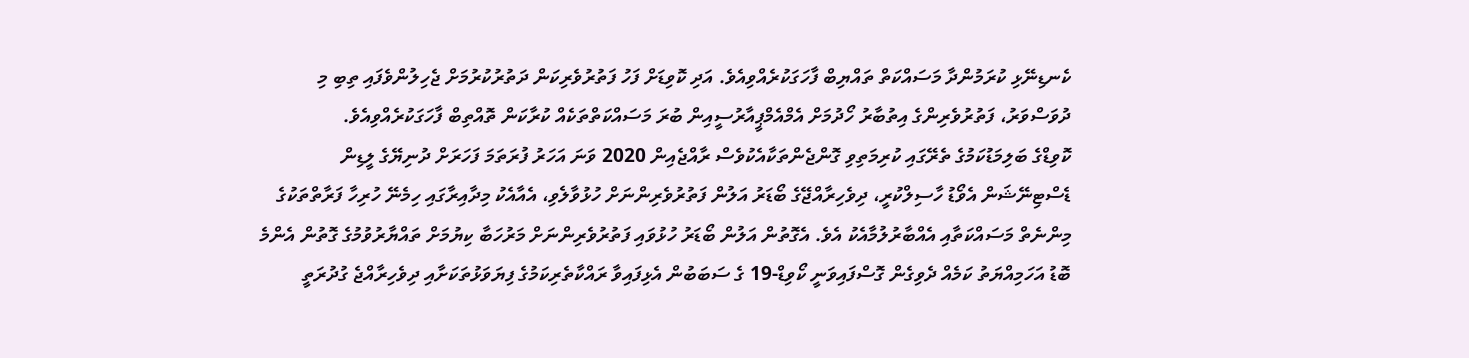ކެނޑިނޭޅި ކުރަމުންދާ މަސައްކަތް ތައްޔިބް ފާހަގަކުރެއްވިއެވެ. އަދި ކޮވިޑަށް ފަހު ފަތުރުވެރިކަން ދަތުރުކުރުމަށް ޖެހިލުންވެފައި ތިބި މި ދުވަސްވަރު، ފަތުރުވެރިންގެ އިތުބާރު ހޯދުމަށް އެމްއެމްޕީއާރުސީއިން ބުރަ މަސައްކަތްތަކެއް ކުރާކަން ތޮއްތިބް ފާހަގަކުރެއްވިއެވެ.
ކޮވިޑްގެ ބަލިމަޑުކަމުގެ ތެރޭގައި ކުރިމަތިވި ގޮންޖެންތަކާއެކުވެސް ރާއްޖެއިން 2020 ވަނަ އަހަރު ފުރަތަމަ ފަހަރަށް ދުނިޔޭގެ ލީޑިން ޑެސްޓިނޭޝަން އެވޯޑު ހާސިލްކުރީ، ދިވެހިރާއްޖޭގެ ބޯޑަރު އަލުން ފަތުރުވެރިންނަށް ހުޅުވާލެވި، އެއާއެކު މިދާއިރާގައި ހިމެނޭ ހުރިހާ ފަރާތްތަކުގެ މިންނެތް މަސައްކަތާއި އެއްބާރުލުމާއެކު އެވެ. އެގޮތުން އަލުން ބޯޑަރު ހުޅުވައި ފަތުރުވެރިންނަށް މަރުހަބާ ކިޔުމަށް ތައްޔާރުވުމުގެ ގޮތުން އެންމެ ބޮޑު އަހަމިއްޔަތު ކަމެއް ދެވިގެން ގޮސްފައިވަނީ ކޯވިޑް-19 ގެ ސަބަބުން އެޅިފައިވާ ރައްކާތެރިކަމުގެ ފިޔަވަޅުތަކަށާއި ދިވެހިރާއްޖެ ގުދުރަތީ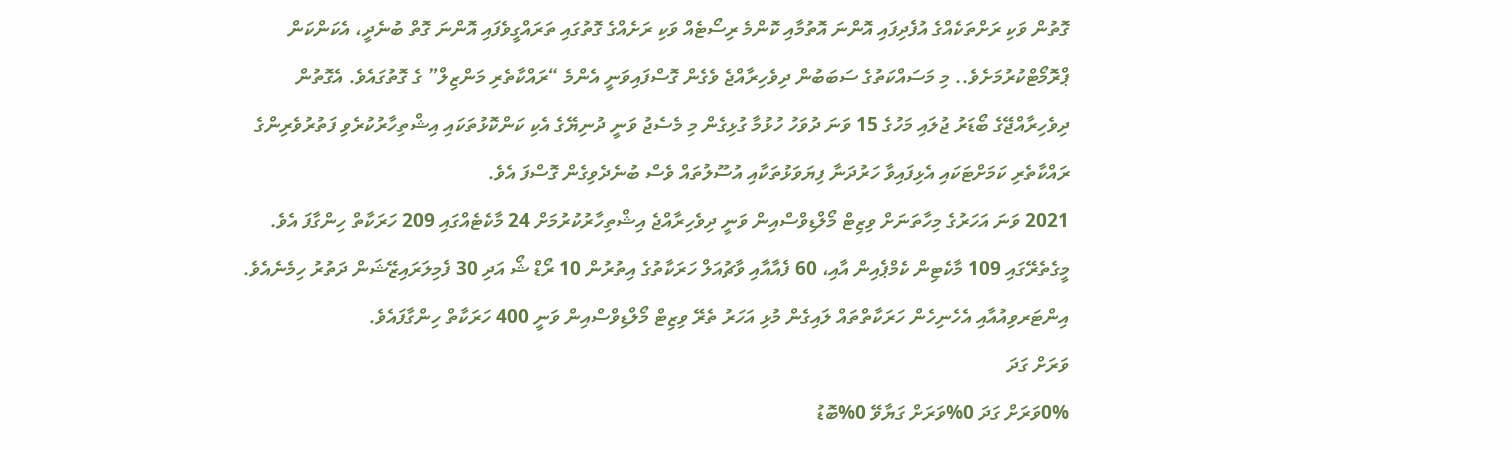ގޮތުން ވަކި ރަށްތަކެއްގެ އުފެދިފައި އޮންނަ އޮތުމާއި ކޮންމެ ރިސޯޓެއް ވަކި ރަށެއްގެ ގޮތުގައި ތަރައްގީވެފައި އޮންނަ ގޮތް ބުނެދީ، އެކަންކަން ޕްރޮމޯޓްކުރުމަށެވެ.. މި މަސައްކަތުގެ ސަބަބުން ދިވެހިރާއްޖެ ވެގެން ގޮސްފައިވަނީ އެންމެ “ރައްކާތެރި މަންޒިލް” ގެ ގޮތުގައެވެ. އެގޮތުން ދިވެހިރާއްޖޭގެ ބޯޑަރު ޖުލައި މަހުގެ 15 ވަނަ ދުވަހު ހުޅުމާ ގުޅިގެން މި މެސެޖު ވަނީ ދުނިޔޭގެ އެކި ކަންކޮޅުތަކައި އިޝްތިހާރުކުރެވި ފަތުރުވެރިންގެ ރައްކާތެރި ކަމަށްޓަކައި އެޅިފައިވާ ހަރުދަނާ ފިޔަވަޅުތަކާއި އުސޫލުތައް ވެސް ބުނެދެވިގެން ގޮސްފަ އެވެ.
2021 ވަނަ އަހަރުގެ މިހާތަނަށް ވިޒިޓް މޯލްޑިވްސްއިން ވަނީ ދިވެހިރާއްޖެ އިޝްތިހާރުކުރުމަށް 24 މާކެޓެއްގައި 209 ހަރަކާތް ހިންގާފަ އެވެ. މީގެތެރޭގައި 109 މާކެޓިން ކެމްޕެއިން އާއި، 60 ފެއާއާއި ވާޗުއަލް ހަރަކާތުގެ އިތުރުން 10 ރޯޑް ޝޯ އަދި 30 ފެމިލަރައިޒޭޝަން ދަތުރު ހިމެނެއެވެ.  އިންޓަރވިއުއާއި އެހެނިހެން ހަރަކާތްތައް ލައިގެން މުޅި އަހަރު ތެރޭ ވިޒިޓް މޯލްޑިވްސްއިން ވަނީ 400 ހަރަކާތް ހިންގާފައެވެ.
ވަރަށް ގަދަ
0%ވަރަށް ގަދަ 0%ވަރަށް ގަޔާވޭ 0%ބޮޑު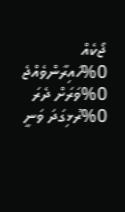ޖޯކެއް 0%ހައިރާންވެއްޖެ 0%ވަރަށް ދެރަ 0%ރުޅިގަދަ ވަނީ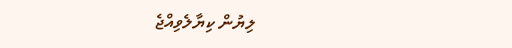ލިޔުން ކިޔާލެވިއްޖެ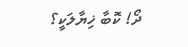ދޯ! ކޮބާ ޚިޔާލަކީ؟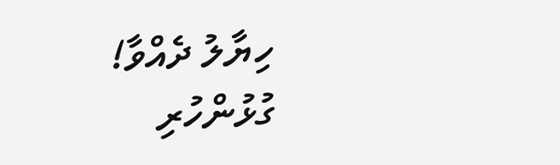ހިޔާލު ދެއްވާ!
ގުޅުންހުރި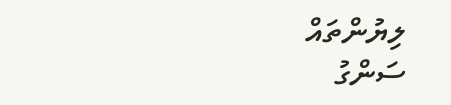ލިޔުންތައް
ސަންގު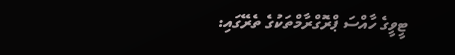ޓީވީގެ ހާއްސަ ޕްރޮގްރާމްތަކުގެ ތެރޭގައި: